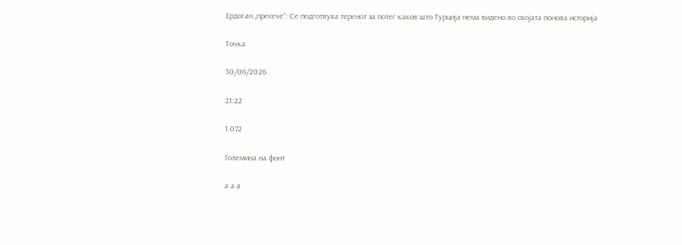Ердоган „пресече“: Се подготвува теренот за потег каков што Турција нема видено во својата понова историја

Точка

30/06/2026

21:22

1.072

Големина на фонт

а а а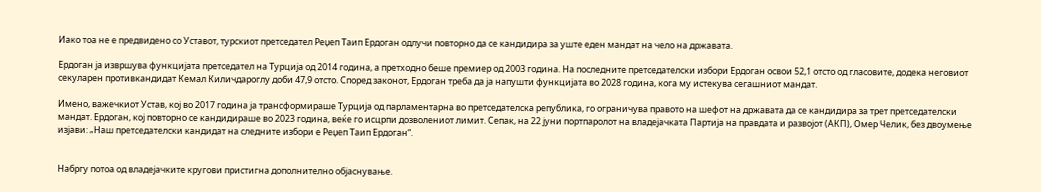Иако тоа не е предвидено со Уставот, турскиот претседател Реџеп Таип Ердоган одлучи повторно да се кандидира за уште еден мандат на чело на државата.

Ердоган ја извршува функцијата претседател на Турција од 2014 година, а претходно беше премиер од 2003 година. На последните претседателски избори Ердоган освои 52,1 отсто од гласовите, додека неговиот секуларен противкандидат Кемал Киличдароглу доби 47,9 отсто. Според законот, Ердоган треба да ја напушти функцијата во 2028 година, кога му истекува сегашниот мандат.

Имено, важечкиот Устав, кој во 2017 година ја трансформираше Турција од парламентарна во претседателска република, го ограничува правото на шефот на државата да се кандидира за трет претседателски мандат. Ердоган, кој повторно се кандидираше во 2023 година, веќе го исцрпи дозволениот лимит. Сепак, на 22 јуни портпаролот на владејачката Партија на правдата и развојот (АКП), Омер Челик, без двоумење изјави: „Наш претседателски кандидат на следните избори е Реџеп Таип Ердоган“.


Набргу потоа од владејачките кругови пристигна дополнително објаснување.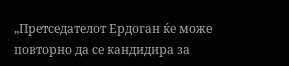„Претседателот Ердоган ќе може повторно да се кандидира за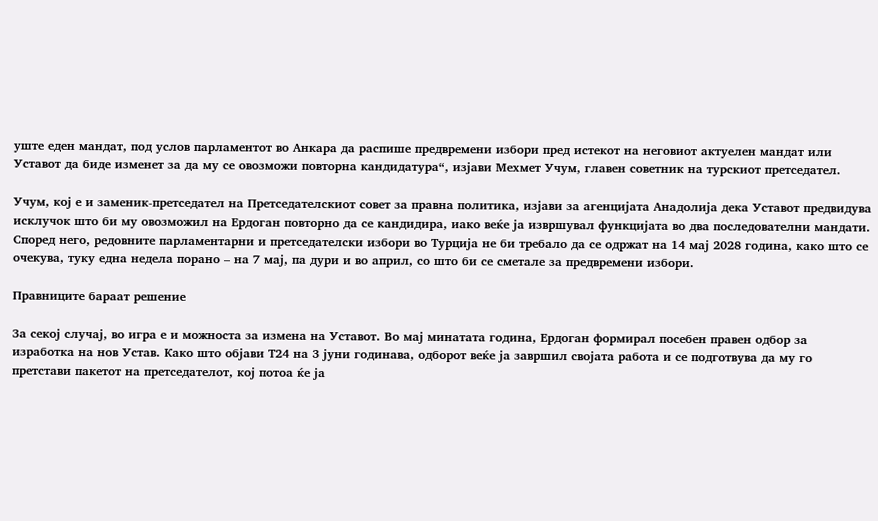уште еден мандат, под услов парламентот во Анкара да распише предвремени избори пред истекот на неговиот актуелен мандат или Уставот да биде изменет за да му се овозможи повторна кандидатура“, изјави Мехмет Учум, главен советник на турскиот претседател.

Учум, кој е и заменик-претседател на Претседателскиот совет за правна политика, изјави за агенцијата Анадолија дека Уставот предвидува исклучок што би му овозможил на Ердоган повторно да се кандидира, иако веќе ја извршувал функцијата во два последователни мандати. Според него, редовните парламентарни и претседателски избори во Турција не би требало да се одржат на 14 мај 2028 година, како што се очекува, туку една недела порано – на 7 мај, па дури и во април, со што би се сметале за предвремени избори.

Правниците бараат решение

За секој случај, во игра е и можноста за измена на Уставот. Во мај минатата година, Ердоган формирал посебен правен одбор за изработка на нов Устав. Како што објави Т24 на 3 јуни годинава, одборот веќе ја завршил својата работа и се подготвува да му го претстави пакетот на претседателот, кој потоа ќе ја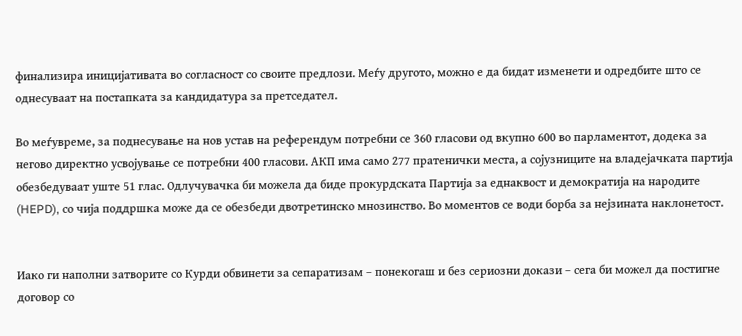финализира иницијативата во согласност со своите предлози. Меѓу другото, можно е да бидат изменети и одредбите што се однесуваат на постапката за кандидатура за претседател.

Во меѓувреме, за поднесување на нов устав на референдум потребни се 360 гласови од вкупно 600 во парламентот, додека за негово директно усвојување се потребни 400 гласови. АКП има само 277 пратенички места, а сојузниците на владејачката партија обезбедуваат уште 51 глас. Одлучувачка би можела да биде прокурдската Партија за еднаквост и демократија на народите (HEPD), со чија поддршка може да се обезбеди двотретинско мнозинство. Во моментов се води борба за нејзината наклонетост.


Иако ги наполни затворите со Курди обвинети за сепаратизам – понекогаш и без сериозни докази – сега би можел да постигне договор со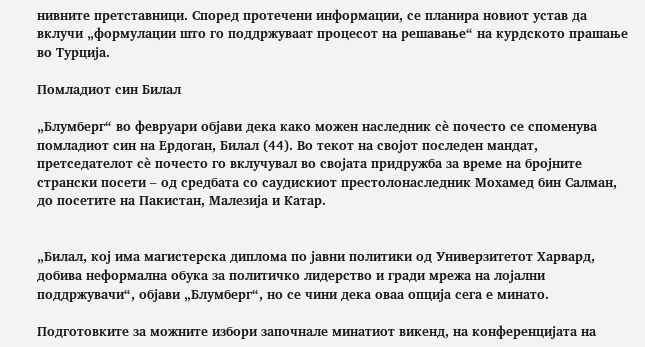нивните претставници. Според протечени информации, се планира новиот устав да вклучи „формулации што го поддржуваат процесот на решавање“ на курдското прашање во Турција.

Помладиот син Билал

„Блумберг“ во февруари објави дека како можен наследник сè почесто се споменува помладиот син на Ердоган, Билал (44). Во текот на својот последен мандат, претседателот сè почесто го вклучувал во својата придружба за време на бројните странски посети – од средбата со саудискиот престолонаследник Мохамед бин Салман, до посетите на Пакистан, Малезија и Катар.


„Билал, кој има магистерска диплома по јавни политики од Универзитетот Харвард, добива неформална обука за политичко лидерство и гради мрежа на лојални поддржувачи“, објави „Блумберг“, но се чини дека оваа опција сега е минато.

Подготовките за можните избори започнале минатиот викенд, на конференцијата на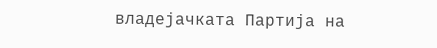владејачката Партија на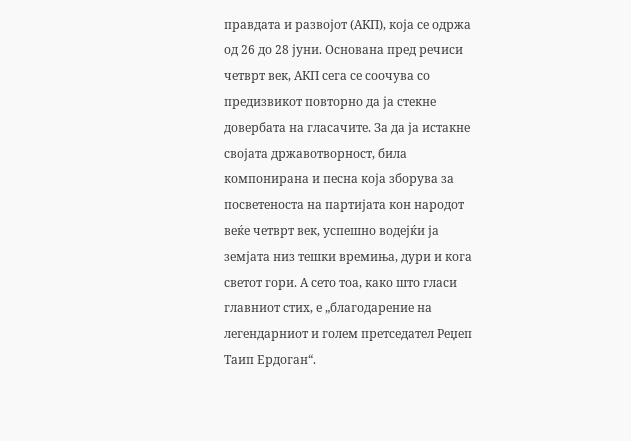правдата и развојот (АКП), која се одржа од 26 до 28 јуни. Основана пред речиси четврт век, АКП сега се соочува со предизвикот повторно да ја стекне довербата на гласачите. За да ја истакне својата државотворност, била компонирана и песна која зборува за посветеноста на партијата кон народот веќе четврт век, успешно водејќи ја земјата низ тешки времиња, дури и кога светот гори. А сето тоа, како што гласи главниот стих, е „благодарение на легендарниот и голем претседател Реџеп Таип Ердоган“.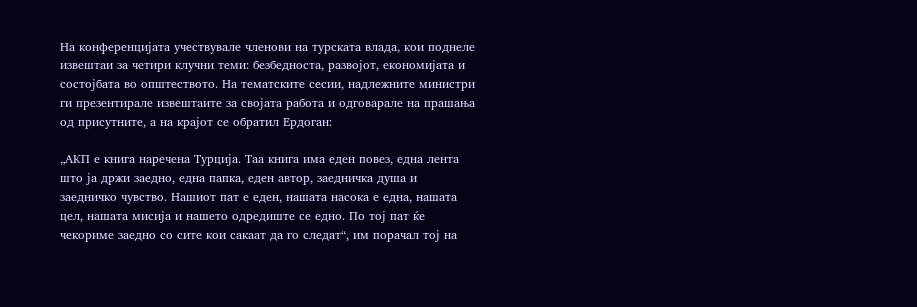На конференцијата учествувале членови на турската влада, кои поднеле извештаи за четири клучни теми: безбедноста, развојот, економијата и состојбата во општеството. На тематските сесии, надлежните министри ги презентирале извештаите за својата работа и одговарале на прашања од присутните, а на крајот се обратил Ердоган:

„АКП е книга наречена Турција. Таа книга има еден повез, една лента што ја држи заедно, една папка, еден автор, заедничка душа и заедничко чувство. Нашиот пат е еден, нашата насока е една, нашата цел, нашата мисија и нашето одредиште се едно. По тој пат ќе чекориме заедно со сите кои сакаат да го следат“, им порачал тој на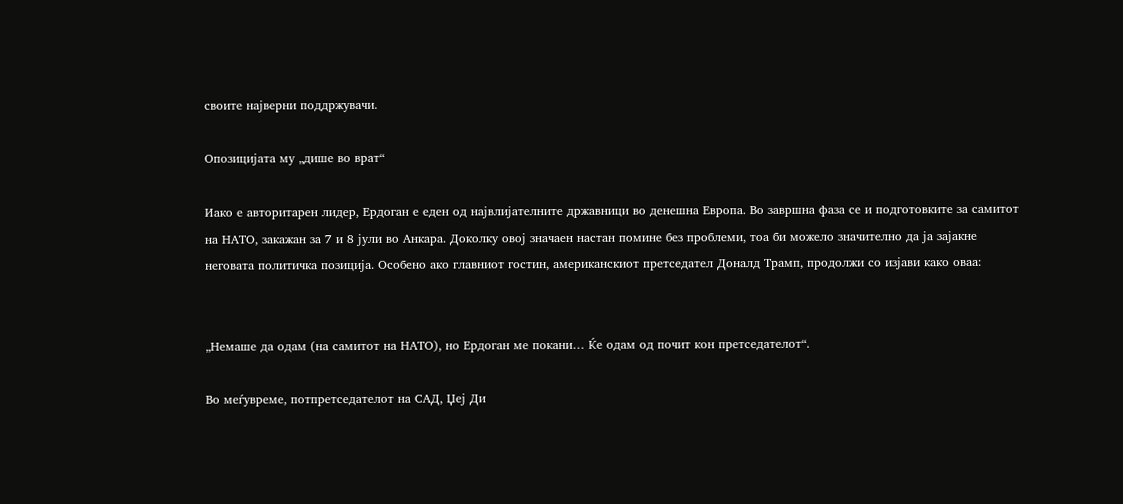своите најверни поддржувачи.

Опозицијата му „дише во врат“

Иако е авторитарен лидер, Ердоган е еден од највлијателните државници во денешна Европа. Во завршна фаза се и подготовките за самитот на НАТО, закажан за 7 и 8 јули во Анкара. Доколку овој значаен настан помине без проблеми, тоа би можело значително да ја зајакне неговата политичка позиција. Особено ако главниот гостин, американскиот претседател Доналд Трамп, продолжи со изјави како оваа:


„Немаше да одам (на самитот на НАТО), но Ердоган ме покани… Ќе одам од почит кон претседателот“.

Во меѓувреме, потпретседателот на САД, Џеј Ди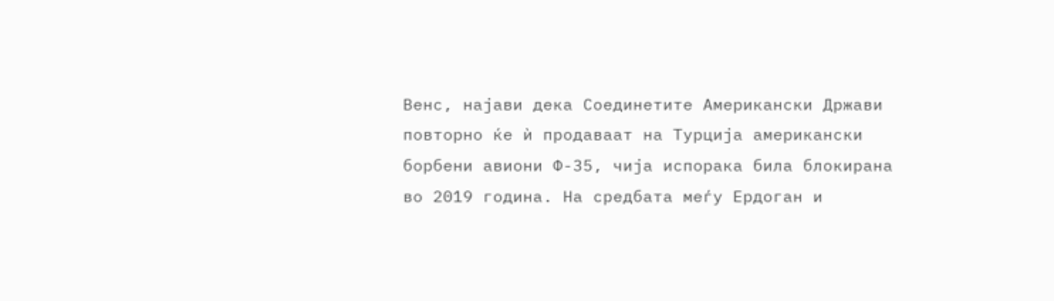Венс, најави дека Соединетите Американски Држави повторно ќе ѝ продаваат на Турција американски борбени авиони Ф-35, чија испорака била блокирана во 2019 година. На средбата меѓу Ердоган и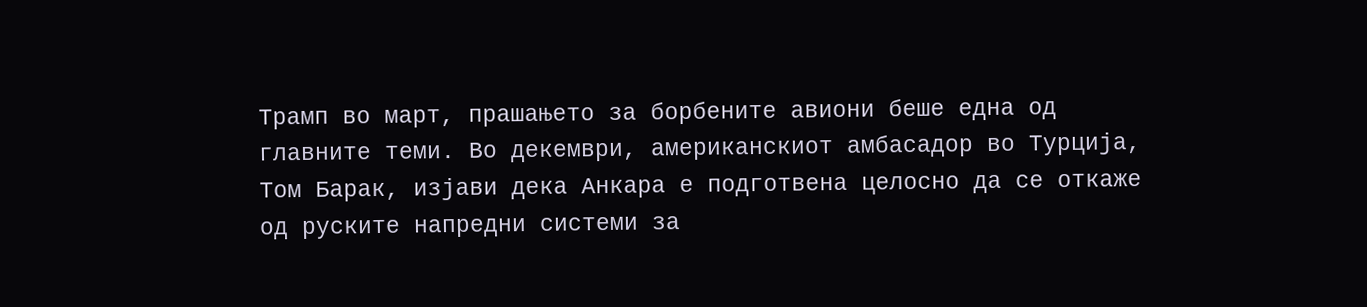Трамп во март, прашањето за борбените авиони беше една од главните теми. Во декември, американскиот амбасадор во Турција, Том Барак, изјави дека Анкара е подготвена целосно да се откаже од руските напредни системи за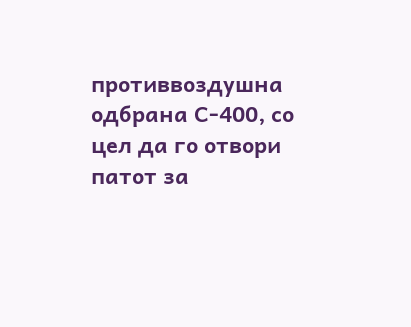противвоздушна одбрана С-400, со цел да го отвори патот за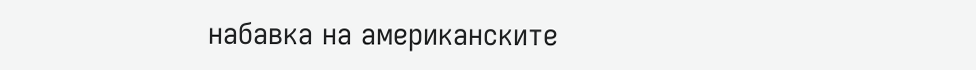набавка на американските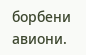борбени авиони.